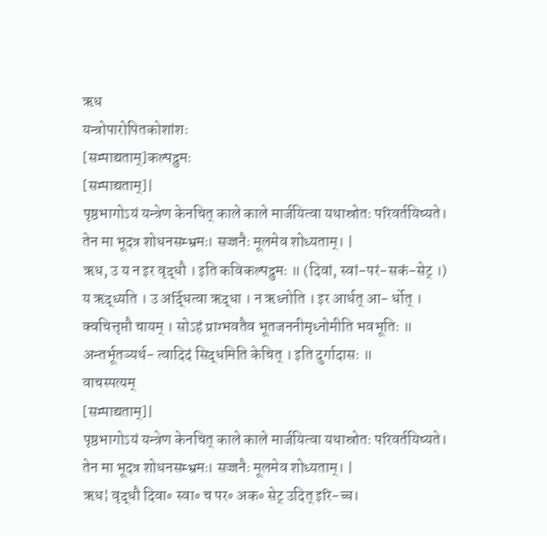ऋध
यन्त्रोपारोपितकोशांशः
[सम्पाद्यताम्]कल्पद्रुमः
[सम्पाद्यताम्]|
पृष्ठभागोऽयं यन्त्रेण केनचित् काले काले मार्जयित्वा यथास्रोतः परिवर्तयिष्यते। तेन मा भूदत्र शोधनसम्भ्रमः। सज्जनैः मूलमेव शोध्यताम्। |
ऋध, उ य न इर वृद्धौ । इति कविकल्पद्रुमः ॥ (दिवां, स्वां-परं-सकं-सेट् ।) य ऋद्ध्यति । उ अर्द्धित्वा ऋद्धा । न ऋध्नोति । इर आर्धत् आ- र्धोत् । क्वचित्तृप्तौ चायम् । सोऽहं प्राग्भवतैव भूतजननीमृध्नोमीति भवभूतिः ॥ अन्तर्भूतञ्यर्थ- त्वादिदं सिद्धमिति केचित् । इति दुर्गादासः ॥
वाचस्पत्यम्
[सम्पाद्यताम्]|
पृष्ठभागोऽयं यन्त्रेण केनचित् काले काले मार्जयित्वा यथास्रोतः परिवर्तयिष्यते। तेन मा भूदत्र शोधनसम्भ्रमः। सज्जनैः मूलमेव शोध्यताम्। |
ऋध¦ वृद्धौ दिवा॰ स्वा॰ च पर॰ अक॰ सेट् उदित् इरि-च्च।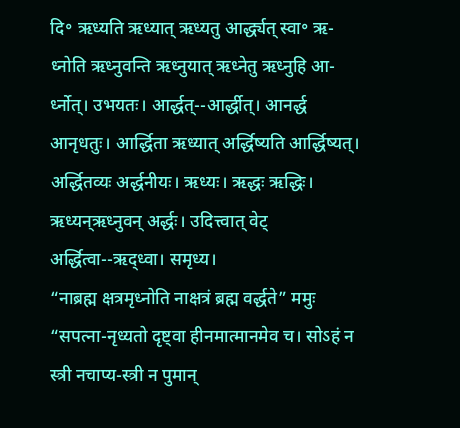दि॰ ऋध्यति ऋध्यात् ऋध्यतु आर्द्ध्यत् स्वा॰ ऋ-ध्नोति ऋध्नुवन्ति ऋध्नुयात् ऋध्नेतु ऋध्नुहि आ-र्ध्नोत्। उभयतः। आर्द्धत्--आर्द्धीत्। आनर्द्ध आनृधतुः। आर्द्धिता ऋध्यात् अर्द्धिष्यति आर्द्धिष्यत्। अर्द्धितव्यः अर्द्धनीयः। ऋध्यः। ऋद्धः ऋद्धिः। ऋध्यन्ऋध्नुवन् अर्द्धः। उदित्त्वात् वेट् अर्द्धित्वा--ऋद्ध्वा। समृध्य।
“नाब्रह्म क्षत्रमृध्नोति नाक्षत्रं ब्रह्म वर्द्धते” ममुः
“सपत्ना-नृध्यतो दृष्ट्वा हीनमात्मानमेव च। सोऽहं न स्त्री नचाप्य-स्त्री न पुमान्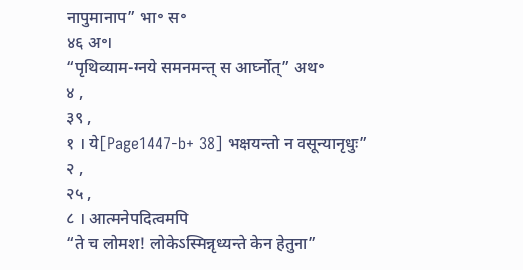नापुमानाप” भा॰ स॰
४६ अ॰।
“पृथिव्याम-ग्नये समनमन्त् स आर्घ्नोत्” अथ॰
४ ,
३९ ,
१ । ये[Page1447-b+ 38] भक्षयन्तो न वसून्यानृधुः”
२ ,
२५ ,
८ । आत्मनेपदित्वमपि
“ते च लोमश! लोकेऽस्मिन्नृध्यन्ते केन हेतुना”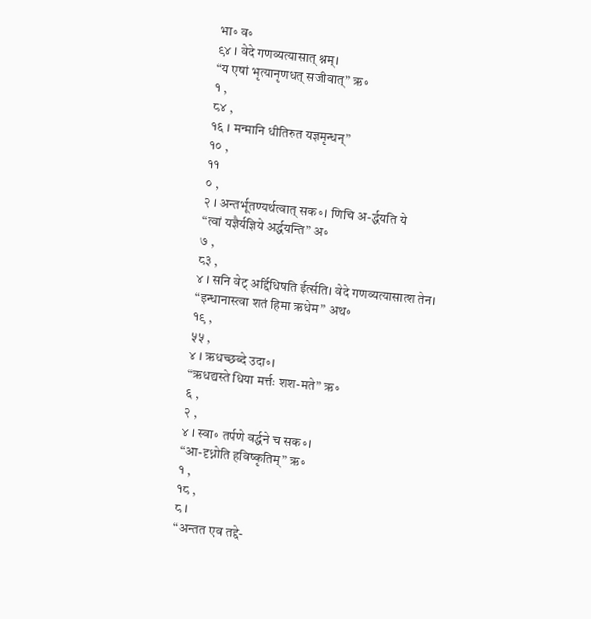भा॰ व॰
९४ । वेदे गणव्यत्यासात् श्नम्।
“य एषां भृत्यानृणधत् सजीवात्” ऋ॰
१ ,
८४ ,
१६ । मन्मानि धीतिरुत यज्ञमृन्धन्”
१० ,
११
० ,
२ । अन्तर्भूतण्यर्थत्वात् सक॰। णिचि अ-र्द्धयति ये
“त्वां यज्ञैर्यज्ञिये अर्द्धयन्ति” अ॰
७ ,
८३ ,
४ । सनि वेट् अर्द्दिधिषति ईर्त्सति। वेदे गणव्यत्यासात्श तेन।
“इन्धानास्त्वा शतं हिमा ऋधेम” अथ॰
१९ ,
५५ ,
४ । ऋधच्छब्दे उदा॰।
“ऋधद्यस्ते धिया मर्त्तः शश-मते” ऋ॰
६ ,
२ ,
४ । स्वा॰ तर्पणे वर्द्धने च सक॰।
“आ-दृध्नोति हविष्कृतिम्” ऋ॰
१ ,
१८ ,
८ ।
“अन्तत एव तद्दे-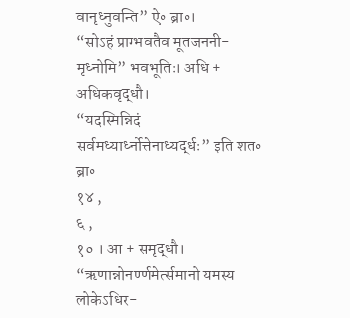वानृध्नुवन्ति” ऐ॰ ब्रा॰।
“सोऽहं प्राग्भवतैव मूतजननी-मृध्नोमि” भवभूतिः। अधि + अधिकवृद्धौ।
“यदस्मिन्निदं सर्वमध्यार्ध्नोत्तेनाध्यर्द्धः” इति शत॰ ब्रा॰
१४ ,
६ ,
१० । आ + समृद्धौ।
“ऋणान्नोनर्ण्णमेर्त्समानो यमस्य लोकेऽधिर-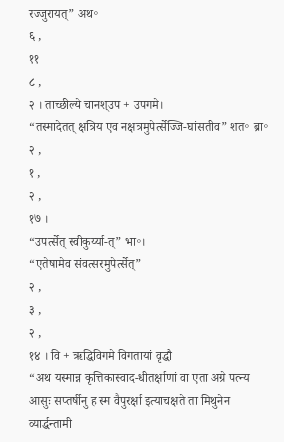रज्जुरायत्” अथ॰
६ ,
११
८ ,
२ । ताच्छील्ये चानश्उप + उपगमे।
“तस्मादेतत् क्षत्रिय एव नक्षत्रमुपेर्त्सेज्जि-घांसतीव” शत॰ ब्रा॰
२ ,
१ ,
२ ,
१७ ।
“उपर्त्सेत् स्वीकुर्य्या-त्” भा॰।
“एतेषामेव संवत्सरमुपेर्त्सेत्”
२ ,
३ ,
२ ,
१४ । वि + ऋद्धिविगमे विगतायां वृद्धौ
“अथ यस्मान्न कृत्तिकास्वाद-धीतर्क्षाणां वा एता अग्रे पत्न्य आसुः सप्तर्षीनु ह स्म वैपुरर्क्षा इत्याचक्षते ता मिथुनेन व्यार्द्धन्तामी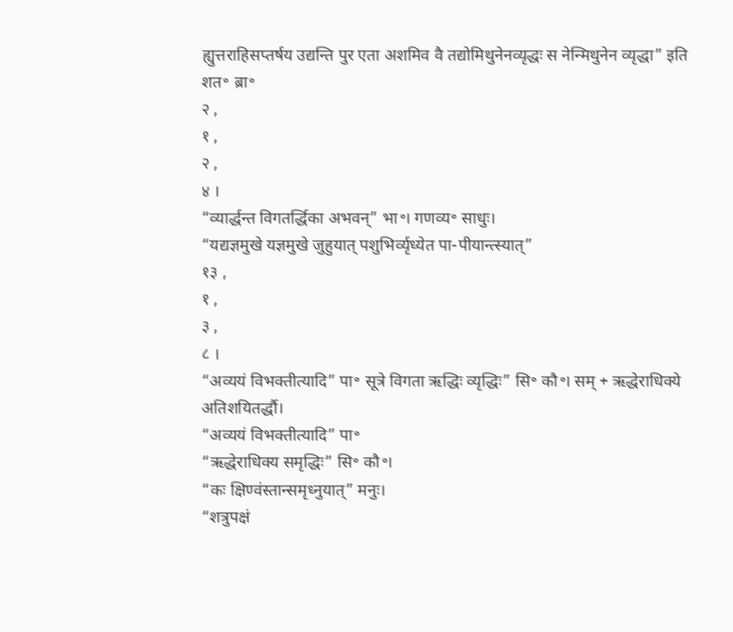ह्युत्तराहिसप्तर्षय उद्यन्ति पुर एता अशमिव वै तद्योमिथुनेनव्यृद्धः स नेन्मिथुनेन व्यृद्धा” इति शत॰ ब्रा॰
२ ,
१ ,
२ ,
४ ।
“व्यार्द्धन्त विगतर्द्धिका अभवन्” भा॰। गणव्य॰ साधुः।
“यद्यज्ञमुखे यज्ञमुखे जुहुयात् पशुभिर्व्यृध्येत पा-पीयान्त्स्यात्”
१३ ,
१ ,
३ ,
८ ।
“अव्ययं विभक्तीत्यादि” पा॰ सूत्रे विगता ऋद्धिः व्यृद्धिः” सि॰ कौ॰। सम् + ऋद्धेराधिक्ये अतिशयितर्द्धौ।
“अव्ययं विभक्तीत्यादि” पा॰
“ऋद्धेराधिक्य समृद्धिः” सि॰ कौ॰।
“कः क्षिण्वंस्तान्समृध्नुयात्” मनुः।
“शत्रुपक्षं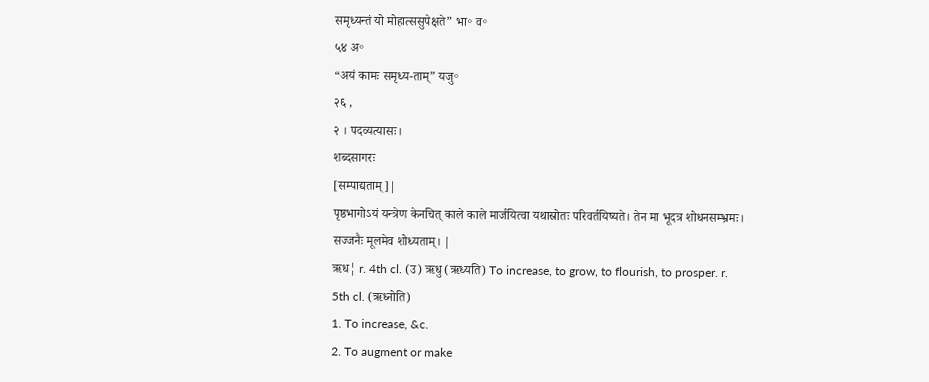समृध्यन्तं यो मोहात्ससुपेक्षते” भा॰ व॰
५४ अ॰
“अयं कामः समृध्य-ताम्” यजु॰
२६ ,
२ । पदव्यत्यासः।
शब्दसागरः
[सम्पाद्यताम्]|
पृष्ठभागोऽयं यन्त्रेण केनचित् काले काले मार्जयित्वा यथास्रोतः परिवर्तयिष्यते। तेन मा भूदत्र शोधनसम्भ्रमः। सज्जनैः मूलमेव शोध्यताम्। |
ऋध¦ r. 4th cl. (उ) ऋधु (ऋध्यति) To increase, to grow, to flourish, to prosper. r. 5th cl. (ऋध्नोति)
1. To increase, &c.
2. To augment or make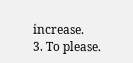increase.
3. To please.